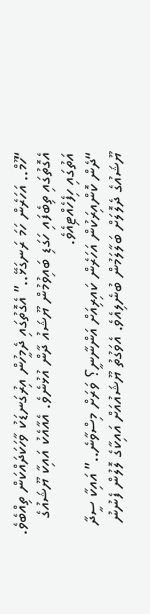“ހޫމް.. އަހަރެން ހަމަ ރަނގަޅޭ..” އެގޮތުގައި ދެމީހުން އިރުގަނޑަކު ވާހަކަދައްކަން ތިއްބެވެ. އެގޮތުގައި ތިބެފައި ހަގަޑި ބައިވުމުން ޔޫޝައު ދާން އުޅުނެވެ. އެއާއެކު އައިކާ ޔޫޝައުގެ އަތުގައި ހިފެހެއްޓިއެވެ.
“ދެން ކޮންއިރަކުން އަހަރެން ކައިރިއަށް އަންނާނީ؟ ވަރަށް މިސްވާނެ..” އައިކާ ސީދާ ޔޫޝައުގެ ދެލޮލަށް ބަލާލަމުން ބުނެލިއެވެ. އެވަގުތު ޔޫޝައުއަށް އައިކާގެ ލޮލުން ފެނުނު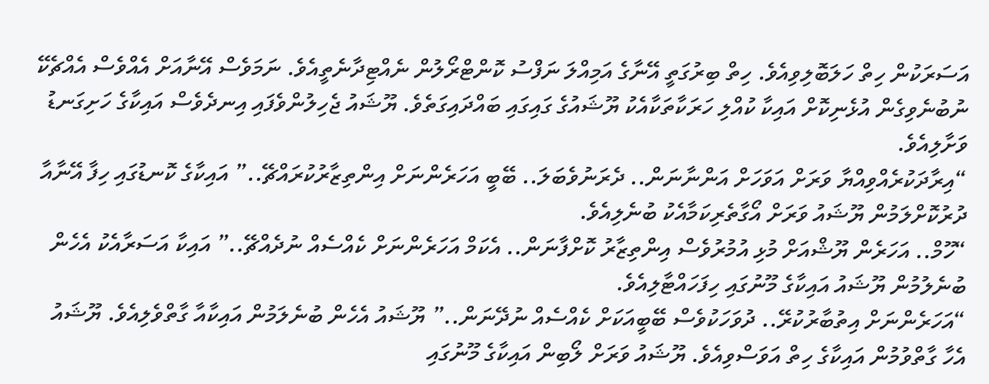އަސަރަކުން ހިތް ހަލަބޮލިވިއެވެ. ހިތް ބިރުގަތީ އޭނާގެ އަމިއްލަ ނަފްސު ކޮންޓްރޯލުން ނެއްޓިދާނެތީއެވެ. ނަމަވެސް އޭނާއަށް އެއްވެސް އެއްޗެކޭ ނުބުނެވިގެން އުޅެނިކޮށް އައިކާ ކުއްލި ހަރަކާތަކާއެކު ޔޫޝައުގެ ގައިގައި ބައްދައިގަތެވެ. ޔޫޝައު ޖެހިލުންވެފައި އިނދެވެސް އައިކާގެ ހަށިގަނޑު ވަށާލިއެވެ.
“އިރާދަކުރެއްވިއްޔާ ވަރަށް އަވަހަށް އަންނާނަން.. ދެރަނުވެބަލަ.. ބޭބީ އަހަރެންނަށް އިންތިޒާރުކުރައްޗޭ..” އައިކާގެ ކޮނޑުގައި ހިފާ އޭނާއާ ދުރުކޮށްލަމުން ޔޫޝައު ވަރަށް އޯގާތެރިކަމާއެކު ބުނެލިއެވެ.
“ހޫމް.. އަހަރެން ޔޫޝްއަށް މުޅި އުމުރުވެސް އިންތިޒާރު ކޮށްފާނަން.. އެކަމް އަހަރެންނަށް ކެއްސެއް ނުދެއްޗޭ..” އައިކާ އަސަރާއެކު އެހެން ބުނެލުމުން ޔޫޝައު އައިކާގެ މޫނުގައި ހިފަހައްޓާލިއެވެ.
“އަހަރެންނަށް އިތުބާރުކުރޭ.. ދުވަހަކުވެސް ބޭބީއަކަށް ކެއްސެއް ނުދޭނަން..” ޔޫޝައު އެހެން ބުނެލަމުން އައިކާއާ ގާތްވެލިއެވެ. ޔޫޝައު އެހާ ގާތްވުމުން އައިކާގެ ހިތް އަވަސްވިއެވެ. ޔޫޝައު ވަރަށް ލޯބިން އައިކާގެ މޫނުގައި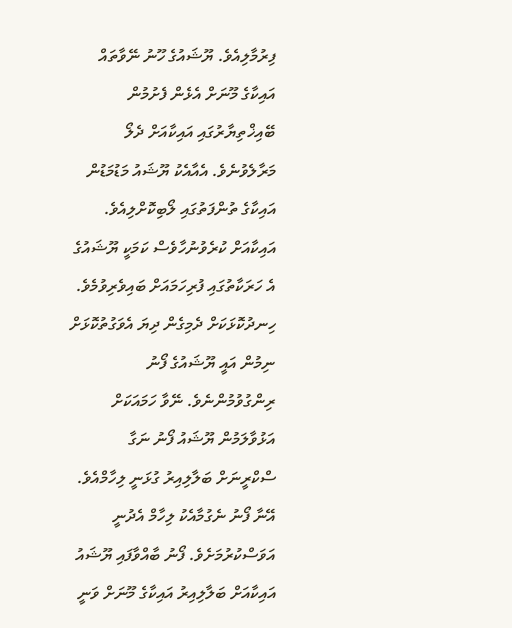ފިރުމާލިއެވެ. ޔޫޝައުގެ ހޫނު ނޭވާތައް އައިކާގެ މޫނަށް އެޅެން ފެށުމުން ބޭއިޚްތިޔާރުގައި އައިކާއަށް ދެލޯ މަރާލެވުނެވެ. އެއާއެކު ޔޫޝައު މަޑުމަޑުން އައިކާގެ ތުންފަތުގައި ލޯބިކޮށްލިއެވެ. އައިކާއަށް ކުރެވުނުހާވެސް ކަމަކީ ޔޫޝައުގެ އެ ހަރަކާތުގައި ފުރިހަމައަށް ބައިވެރިވުމެވެ. ހިނދުކޮޅަކަށް ދެމިގެން ދިޔަ އެވަގުތުކޮޅަށް ނިމުން އައީ ޔޫޝައުގެ ފޯނު ރިންގުވުމުންނެވެ. ނޭވާ ހަމައަކަށް އަޅުވާލަމުން ޔޫޝައު ފޯނު ނަގާ ސްކްރީނަށް ބަލާލިއިރު ގުޅަނީ ލިހާމްއެވެ. އޭނާ ފޯނު ނެގުމާއެކު ލިހާމް އެދުނީ އަވަސްކުރުމަށެވެ. ފޯނު ބާއްވާފައި ޔޫޝައު އައިކާއަށް ބަލާލިއިރު އައިކާގެ މޫނަށް ވަނީ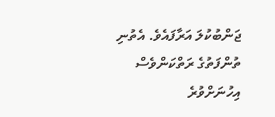ޖަންބުކުލަ އަރާފައެވެ. އެތުނި ތުންފަތުގެ ރަތްކަންވެސް އިހުނަށްވުރެ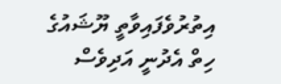އިތުރުވެފައިވާތީ ޔޫޝައުގެ ހިތް އެދުނީ އަދިވެސް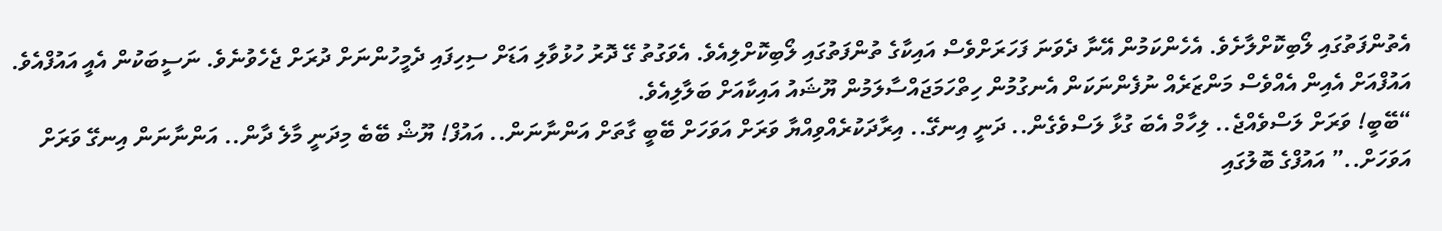އެތުންފަތުގައި ލޯބިކޮށްލާށެވެ. އެހެންކަމުން އޭނާ ދެވަނަ ފަހަރަށްވެސް އައިކާގެ ތުންފަތުގައި ލޯބިކޮށްލިއެވެ. އެވަގުތު ގޭ ދޮރު ހުޅުވާލި އަޑަށް ސިހިފައި ދެމީހުންނަށް ދުރަށް ޖެހެވުނެވެ. ނަސީބަކުން އެއީ އައުފްއެވެ. އައުފްއަށް އެއިން އެއްވެސް މަންޒަރެއް ނުފެންނަކަން އެނގުމުން ހިތްހަމަޖައްސާލަމުން ޔޫޝައު އައިކާއަށް ބަލާލިއެވެ.
“ބޭބީ! ވަރަށް ލަސްވެއްޖެ.. ލިހާމް އެބަ ގުޅާ ލަސްވެގެން.. ދަނީ އިނގޭ.. އިރާދަކުރެއްވިއްޔާ ވަރަށް އަވަހަށް ބޭބީ ގާތަށް އަންނާނަން.. އައުފް! ޔޫޝް ބޭބެ މިދަނީ މާލެ ދާން.. އަންނާނަން އިނގޭ ވަރަށް އަވަހަށް..” އައުފްގެ ބޮލުގައި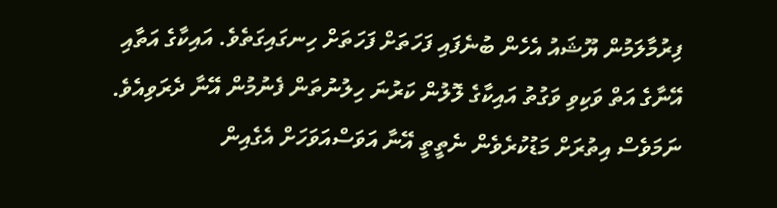ފިރުމާލަމުން ޔޫޝައު އެހެން ބުނެފައި ފަހަތަށް ފަހަތަށް ހިނގައިގަތެވެ. އައިކާގެ އަތާއި އޭނާގެ އަތް ވަކިވި ވަގުތު އައިކާގެ ލޮލުން ކަރުނަ ހިލުނުތަން ފެނުމުން އޭނާ ދެރަވިއެވެ. ނަމަވެސް އިތުރަށް މަޑުކުރެވެން ނެތީތީ އޭނާ އަވަސްއަވަހަށް އެގެއިން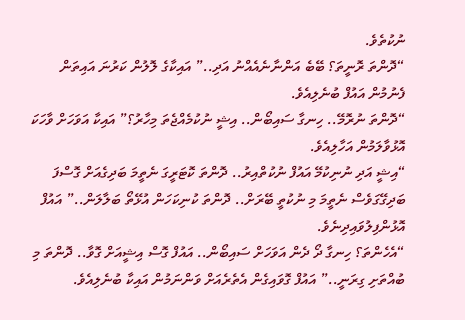ނުކުތެވެ.
“ދޮންތަ ރޮނީތަ؟ ބޭބެ އަންނާނެއެއްނު އަދި..” އައިކާގެ ލޮލުން ކަރުނަ އައިތަން ފެނުމުން އައުފް ބުނެލިއެވެ.
“ދޮންތަ ނުރޮމޭ.. ހިނގާ ސައިބޯން.. އިޝީ ނުކުމެއްޖެތަ މިހާރު؟” އައިކާ އަވަހަށް ވާހަކަ އޮޅުވާލަމުން އަހާލިއެވެ.
“އިޝީ އަދި ނުނިކުމޭ އައުފް ނުކުތްއިރު.. ދޮންތަ ކޮޓަރީގަ ނެތީމަ ބަދިގެއަށް ގޮސްފަ ބަދިގޭގަވެސް ނެތީމަ މި ނުކުތީ ބޭރަށް.. ދޮންތަ ކުނިކަހަން އުޅޭތޯ ބަލާލަން..” އައުފް އޮޅުންފިލުވައިދިނެވެ.
“އެހެންތަ؟ ހިނގާ ދޯ ދެން އަވަހަށް ސައިބޯން.. އައުފް ގޮސް އިޝީއަށް ގޮވާ.. ދޮންތަ މި ބުއްތަށި ގިރަނީ..” އައުފް ގޮވައިގެން އެތެރެއަށް ވަންނަމުން އައިކާ ބުނެލިއެވެ.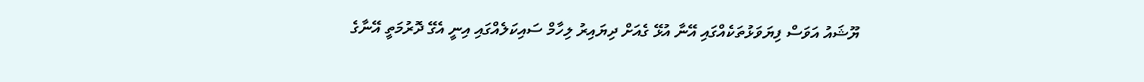ޔޫޝައު އަވަސް ފިޔަވަޅުތަކެއްގައި އޭނާ އުޅޭ ގެއަށް ދިޔައިރު ލިހާމް ސައިކަލެއްގައި އިނީ އެގޭ ދޮރުމަތީ އޭނާގެ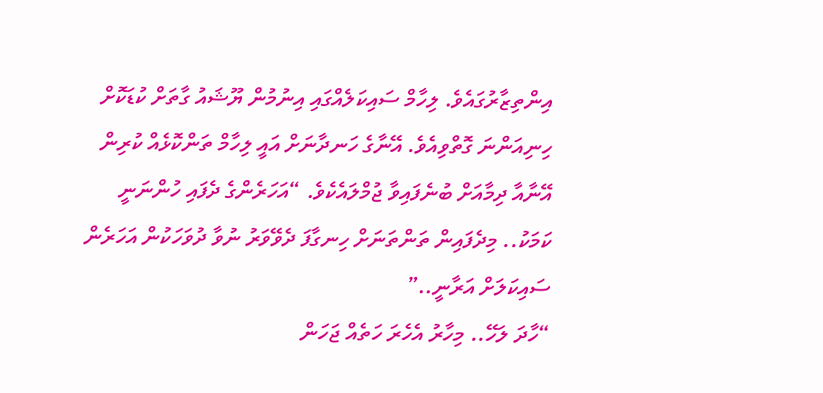އިންތިޒާރުގައެވެ. ލިހާމް ސައިކަލެއްގައި އިނުމުން ޔޫޝައު ގާތަށް ކުޑަކޮށް ހިނިއަންނަ ގޮތްވިއެވެ. އޭނާގެ ހަނދާނަށް އައީ ލިހާމް ތަންކޮޅެއް ކުރިން އޭނާއާ ދިމާއަށް ބުނެފައިވާ ޖުމްލައެކެވެ. “އަހަރެންގެ ދެފައި ހުންނަނީ ކަމަކު.. މިދެފައިން ތަންތަނަށް ހިނގާފަ ދެވޭވަރު ނުވާ ދުވަހަކުން އަހަރެން ސައިކަލަށް އަރާނީ..”
“ހާދަ ލަހޭ.. މިހާރު އެހެރަ ހަތެއް ޖަހަން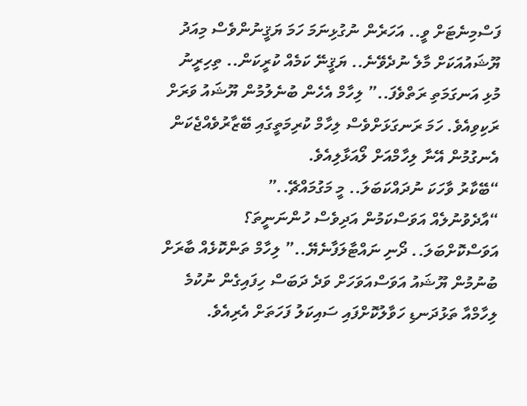ފަސްމިނެޓަށް ވީ.. އަހަރެން ނުގުޅިނަމަ ހަމަ ޔަޤީނުންވެސް މިއަދު ޔޫޝައުއަކަށް މާލެ ނުދެވޭނެ.. ޔަޤީނޭ ކަމެއް ކުރީކަން.. ތިހިރީނު މުޅި އަނގަމަތި ރަތްވެފަ..” ލިހާމް އެހެން ބުނެލުމުން ޔޫޝައު ވަރަށް ރަކިވިއެވެ. ހަމަ ރަނގަޅަށްވެސް ލިހާމް ކުރިމަތީގައި ބޭޒާރުވެއްޖެކަން އެނގުމުން އޭނާ ލިހާމްއަށް ލޯއަޅާލިއެވެ.
“ބޭކާރު ވާހަކަ ނުދައްކަބަލަ.. މީ މަގުމައްޗޭ..”
“އާދެވުނުލެއް އަވަސްކަމުން އަދިވެސް ހުންނަނީތަ؟ އަވަސްކޮށްބަލަ.. ދޯނި ނައްޓާލަފާނެޔޭ..” ލިހާމް ތަންކޮޅެއް ބާރަށް ބުނުމުން ޔޫޝައު އަވަސްއަވަހަށް ވަދެ ދަބަސް ހިފައިގެން ނުކުމެ ލިހާމްއާ ތަޅުދަނޑި ހަވާލުކޮށްފައި ސައިކަލު ފަހަތަށް އެރިއެވެ.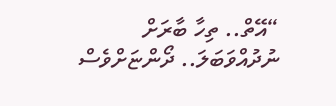“އޭތް.. ތިހާ ބާރަށް ނުދުއްވަބަލަ.. ދޯންޏަށްވެސް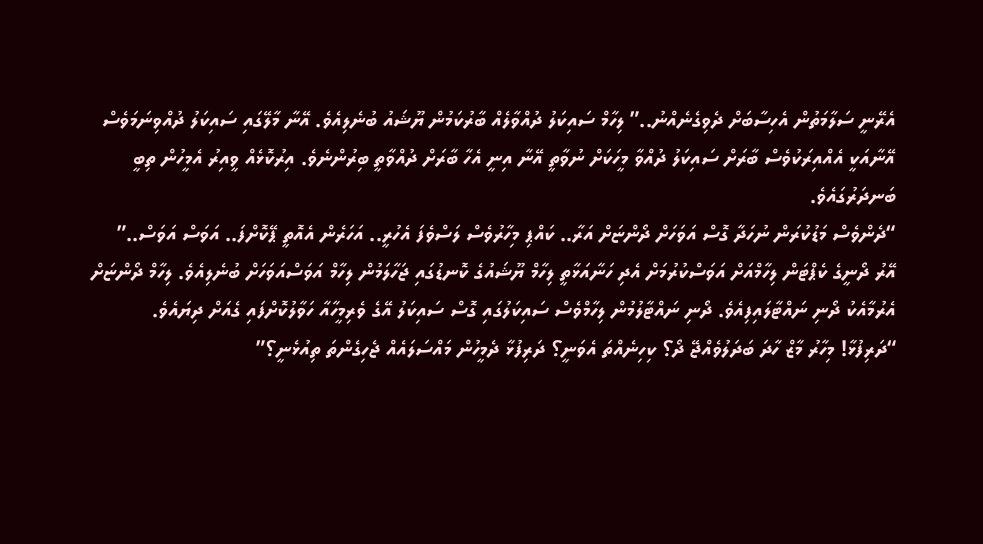އެރޭނީ ސަލާމަތުން އެހިސާބަށް ދެވިގެނެއްނު..” ލިހާމް ސައިކަލު ދުއްވާލެއް ބާރުކަމުން ޔޫޝައު ބުނެލިއެވެ. އޭނާ މާލޭގައި ސައިކަލު ދުއްވިނަމަވެސް އޭނާއަކީ އެއްއިރަކުވެސް ބާރަށް ސައިކަލު ދުއްވާ މީހަކަށް ނުވާތީ އޭނާ އިނީ އެހާ ބާރަށް ދުއްވާތީ ބިރުންނެވެ. އިރުކޮޅެއް ވީއިރު އެމީހުން ތިބީ ބަނދަރުގައެވެ.
“ދެންވެސް މަޑުކުރަން ނުހަދާ ގޮސް އަވަހަށް ދޯންޏަށް އަރާ.. ކައްޕި މިހާރުވެސް ލަސްވެފަ އެހުރީ.. އަހަރެން އެއޮތީ ޕޭކޮށްފަ.. އަވަސް އަވަސް..” އޭރު ދޯނީގެ ކެޕްޓަން ލިހާމްއަށް އަވަސްކުރުމަށް އެދި ހަނާއަޅާތީ ލިހާމް ޔޫޝައުގެ ކޮނޑުގައި ޖަހާލަމުން ލިހާމް އަވަސްއަވަހަށް ބުނެލިއެވެ. ލިހާމް ދޯންޏަށް އެރުމާއެކު ދޯނި ނައްޓާލައިފިއެވެ. ދޯނި ނައްޓާލުމުން ލިހާމްވެސް ސައިކަލުގައި ގޮސް ސައިކަލު އޭގެ ވެރިމީހާއާ ހަވާލުކޮށްފައި ގެއަށް ދިޔައެވެ.
“ދަރިފުޅާ! މިހާރު މާޒް ހާދަ ބަދަލުވެއްޖޭ ދޯ؟ ކިހިނެއްތަ އެވަނީ؟ ދަރިފުޅާ ދެމީހުން މައްސަލައެއް ޖެހިގެންތަ ތިއުޅެނީ؟”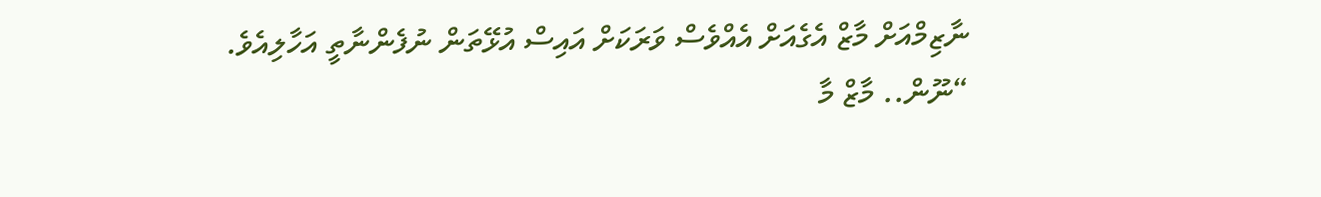ނާޒިމްއަށް މާޒް އެގެއަށް އެއްވެސް ވަރަކަށް އައިސް އުޅޭތަން ނުފެންނާތީ އަހާލިއެވެ.
“ނޫން.. މާޒް މާ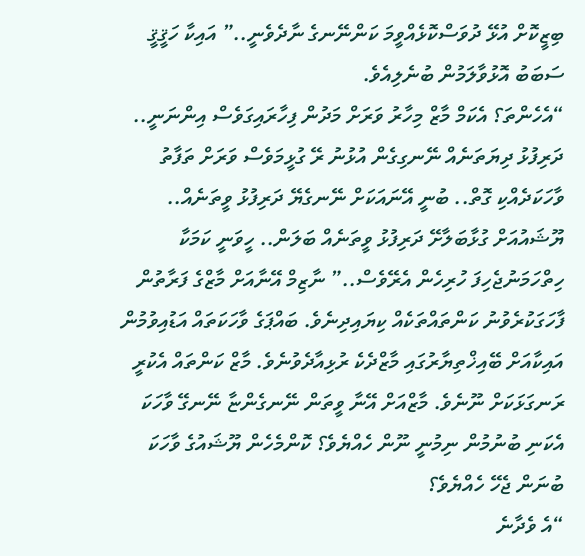ބިޒީކޮށް އުޅޭ ދުވަސްކޮޅެއްވީމަ ކަންނޭނގެ ނާދެވެނީ..” އައިކާ ހަޤީޤީ ސަބަބު އޮޅުވާލަމުން ބުނެލިއެވެ.
“އެހެންތަ؟ އެކަމް މާޒް މިހާރު ވަރަށް މަދުން ފިހާރައިގަވެސް އިންނަނީ.. ދަރިފުޅު ދިޔަތަނެއް ނޭނގިގެން އުޅުނު ރޭ ގުޅީމަވެސް ވަރަށް ތަފާތު ވާހަކަދެއްކި ގޮތް.. ބުނީ އޭނައަކަށް ނޭނގެޔޭ ދަރިފުޅު ވީތަނެއް.. ޔޫޝައުއަށް ގުޅާބަލާށޭ ދަރިފުޅު ވީތަނެއް ބަލަން.. ހީވަނީ ކަމަކާ ހިތްހަމަނުޖެހިފަ ހުރިހެން އެރޭވެސް..” ނާޒިމް އޭނާއަށް މާޒްގެ ފަރާތުން ފާހަގަކުރެވުނު ކަންތައްތަކެއް ކިޔައިދިނެވެ. ބައްޕަގެ ވާހަކަތައް އަޑުއިވުމުން އައިކާއަށް ބޭއިޚްތިޔާރުގައި މާޒްދެކެ ރުޅިއާދެވުނެވެ. މާޒް ކަންތައް އެކުރީ ރަނގަޅަކަށް ނޫނެވެ. މާޒްއަށް އޭނާ ވީތަން ނޭނގެންޏާ ނޭނގޭ ވާހަކަ އެކަނި ބުނުމުން ނިމުނީ ނޫން ހެއްޔެވެ؟ ކޮންމެހެން ޔޫޝައުގެ ވާހަކަ ބުނަން ޖެހޭ ހެއްޔެވެ؟
“އެ ވެދާނެ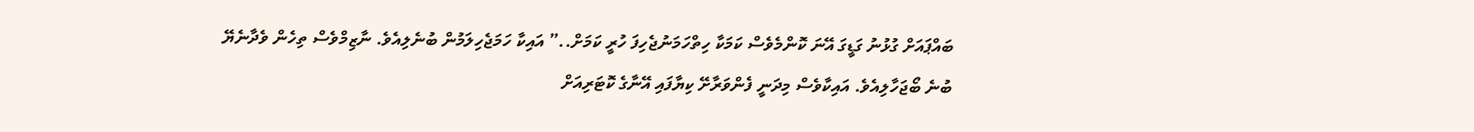ބައްޕައަށް ގުޅުނު ގަޑީގަ އޭނަ ކޮންމެވެސް ކަމަކާ ހިތްހަމަނުޖެހިފަ ހުރީ ކަމަށް..” އައިކާ ހަމަޖެހިލަމުން ބުނެލިއެވެ. ނާޒިމްވެސް ތިހެން ވެދާނެޔޭ ބުނެ ބޯޖަހާލިއެވެ. އައިކާވެސް މިދަނީ ފެންވަރާށޭ ކިޔާފައި އޭނާގެ ކޮޓަރިއަށް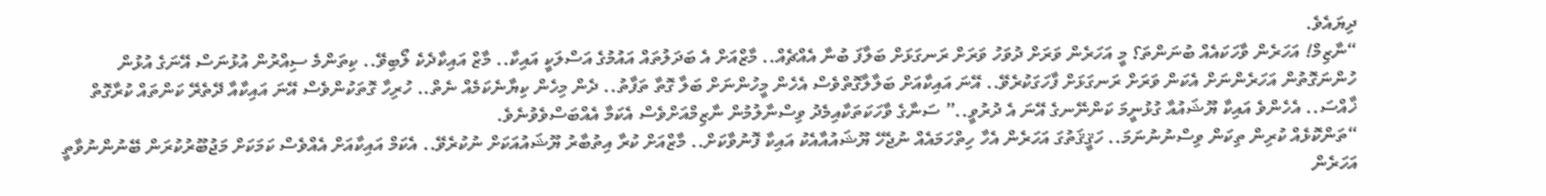ދިޔައެވެ.
“ނާޒިމް! އަހަރެން ވާހަކައެއް ބުނަންތަ؟ މީ އަހަރެން ވަރަށް ދުވަހު ވަރަށް ރަނގަޅަށް ބަލާފަ ބުނާ އެއްޗެއް.. މާޒްއަށް އެ ބަދަލުތައް އައުމުގެ އަސްލަކީ އައިކާ.. މާޒް އައިކާދެކެ ލޯބިވޭ.. ކިތަންމެ ސިއްރުން އުޅުނަސް އޭނަގެ އުޅުން ހުންނަގޮތުން އަހަރެންނަށް އެކަން ވަރަށް ރަނގަޅަށް ފާހަގަކުރެވޭ.. އޭނަ އައިކާއަށް ބަލާލާގޮތްވެސް އެހެން މީހުންނަށް ބަލާ ގޮތާ ތަފާތު.. ދެން މިހެން ކިޔާނެކަމެއް ނެތް.. ހުރިހާ ގޮތަކުންވެސް އޭނަ އައިކާއާ ދޭތެރޭ ކަންތައް ކުރާގޮތް ޚާއްސަ.. އެހެންވެ އައިކާ ޔޫޝައުއާ ގުޅުނީމަ ކަންނޭނގެ އޭނަ އެ ދުރުވީ..” ސަނާގެ ވާހަކަތަކާއިމެދު ވިސްނާލުމުން ނާޒިމްއަށްވެސް އެކަމާ އެއްބަސްވެވުނެވެ.
“ތަންކޮޅެއް ކުރިން ތިކަން ވިސްނުނުނަމަ.. ހަޤީޤަތުގަ އަހަރެން އެހާ ހިތްހަމައެއް ނުޖެހޭ ޔޫޝައުއާއެކު އައިކާ ފޮނުވާކަށް.. މާޒްއަށް ކުރާ އިތުބާރު ޔޫޝައުއަކަށް ނުކުރެވޭ.. އެކަމް އައިކާއަށް އެއްވެސް ކަމަކަށް މަޖުބޫރުކުރަން ބޭނުންނުވާތީ އަހަރެން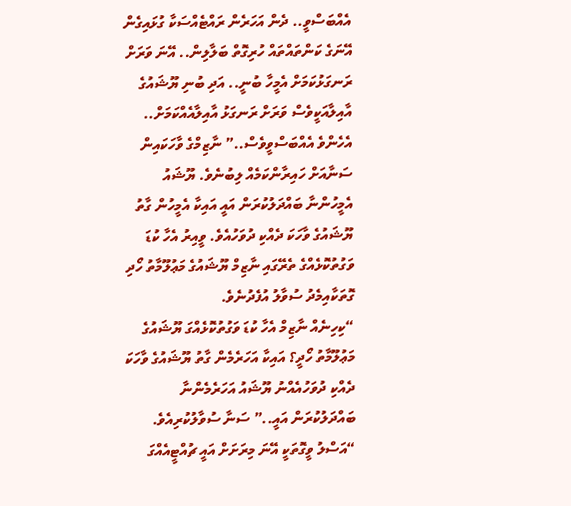އެއްބަސްވީ.. ދެން އަހަރެން ރައްޓެއްސަކާ ގުޅައިގެން އޭނަގެ ކަންތައްތައް ހުރިގޮތް ބަލާލިން.. އޭނަ ވަރަށް ރަނގަޅުކަމަށް އެމީހާ ބުނީ.. އަދި ބުނި ޔޫޝައުގެ އާއިލާއަކީވެސް ވަރަށް ރަނގަޅު އާއިލާއެއްކަމަށް.. އެހެންވެ އެއްބަސްވީވެސް..” ނާޒިމްގެ ވާހަކައިން ސަނާއަށް ހައިރާންކަމެއް ލިބުނެވެ. ޔޫޝައު އެމީހުންނާ ބައްދަލުކުރަން އައީ އައިކާ އެމީހުން ގާތު ޔޫޝައުގެ ވާހަކަ ދެއްކި ދުވަހުއެވެ. ވީއިރު އެހާ ކުޑަ ވަގުތުކޮޅެއްގެ ތެރޭގައި ނާޒިމް ޔޫޝައުގެ މަޢުލޫމާތު ހޯދި ގޮތަކާއިމެދު ސުވާލު އުފެދުނެވެ.
“ކިހިނެއް ނާޒިމް އެހާ ކުޑަ ވަގުތުކޮޅެއްގަ ޔޫޝައުގެ މަޢުލޫމާތު ހޯދީ؟ އައިކާ އަހަރެމެން ގާތު ޔޫޝައުގެ ވާހަކަ ދެއްކި ދުވަހުއެއްނު ޔޫޝައު އަހަރެމެންނާ ބައްދަލުކުރަން އައީ..” ސަނާ ސުވާލުކުރިއެވެ.
“އަސްލު ވީގޮތަކީ އޭނަ މިރަށަށް އައީ ޗުއްޓީއެއްގަ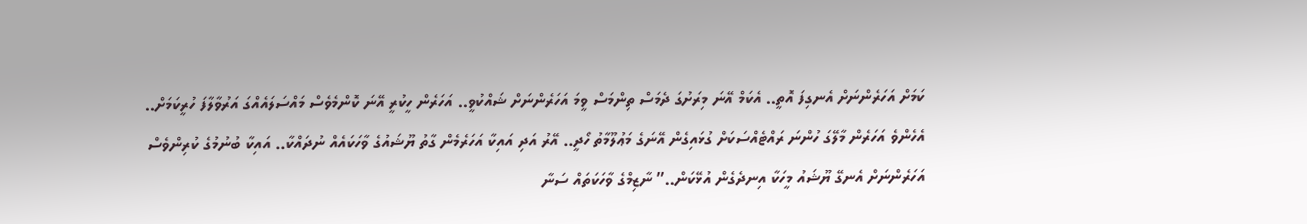ކަމަށް އަހަރެންނަށް އެނގިފަ އޮތީ.. އެކަމް އޭނަ މިރަށުގަ ދެމަސް ތިންމަސް ވީމަ އަހަރެންނަށް ޝައްކުވީ.. އަހަރެން ހީކުރީ އޭނަ ކޮންމެވެސް މައްސަލައެއްގަ އަރުވާލާފަ ހުރީކަމަށް.. އެހެންވެ އަހަރެން މާލޭގަ ހުންނަ ރައްޓެއްސަކަށް ގުޅައިގެން އޭނަގެ މަޢުލޫމާތު ހޯދީ.. އޭރު އަދި އައިކާ އަހަރެމެން ގާތު ޔޫޝައުގެ ވާހަކައެއް ނުދައްކާ.. އައިކާ ބުނުމުގެ ކުރިންވެސް އަހަރެންނަށް އެނގޭ ޔޫޝައު މީހަކާ އިނދެގެން އުޅޭކަން..” ނާޒިމްގެ ވާހަކަތައް ސަނާ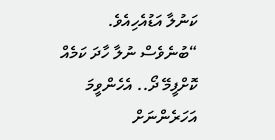ކަނުލާ އަޑުއެހިއެވެ.
“ބުނެވެސް ނުލާ ހާދަ ކަމެއް ކޮށްފީމޭ ދޯ.. އެހެންވީމަ އަހަރެންނަށް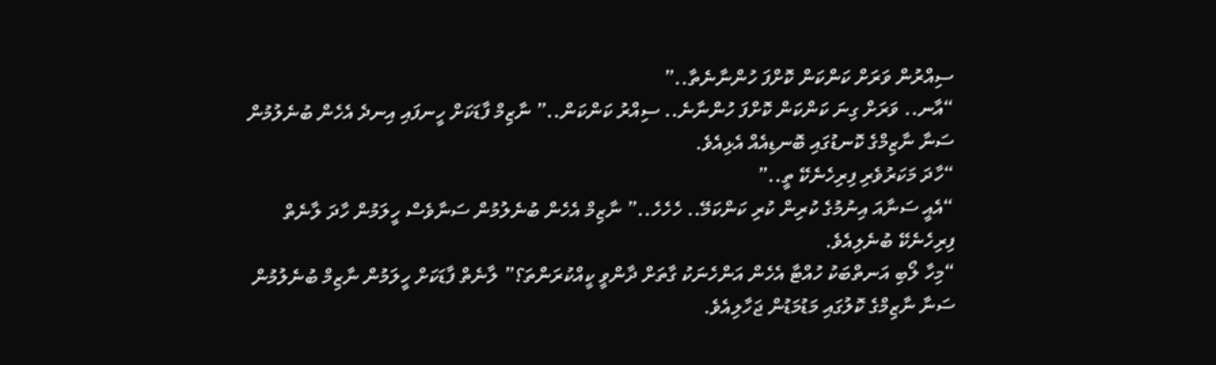ސިއްރުން ވަރަށް ކަންކަން ކޮށްފަ ހުންނާނެތާ..”
“އާނ.. ވަރަށް ގިނަ ކަންކަން ކޮށްފަ ހުންނާނެ.. ސިއްރު ކަންކަން..” ނާޒިމް ފާޑަކަށް ހީނފައި އިނދެ އެހެން ބުނެލުމުން ސަނާ ނާޒިމްގެ ކޮނޑުގައި ބޮނޑިއެއް އެޅިއެވެ.
“ހާދަ މަކަރުވެރި ފިރިހެނެކޭ ތީ..”
“އެއީ ސަނާއަ އިނުމުގެ ކުރިން ކުރި ކަންކަމޭ.. ހެހެހެ..” ނާޒިމް އެހެން ބުނެލުމުން ސަނާވެސް ހީލަމުން ހާދަ ލާނެތް ފިރިހެނެކޭ ބުނެލިއެވެ.
“މިހާ ލޯބި އަނތްބަކު ހުއްޓާ އެހެން އަންހެނަކު ގާތަށް ދާންވީ ކީއްކުރަންތަ؟” ލާނެތް ފާޑަކަށް ހީލަމުން ނާޒިމް ބުނެލުމުން ސަނާ ނާޒިމްގެ ކޮލުގައި މަޑުމަޑުން ޖަހާލިއެވެ.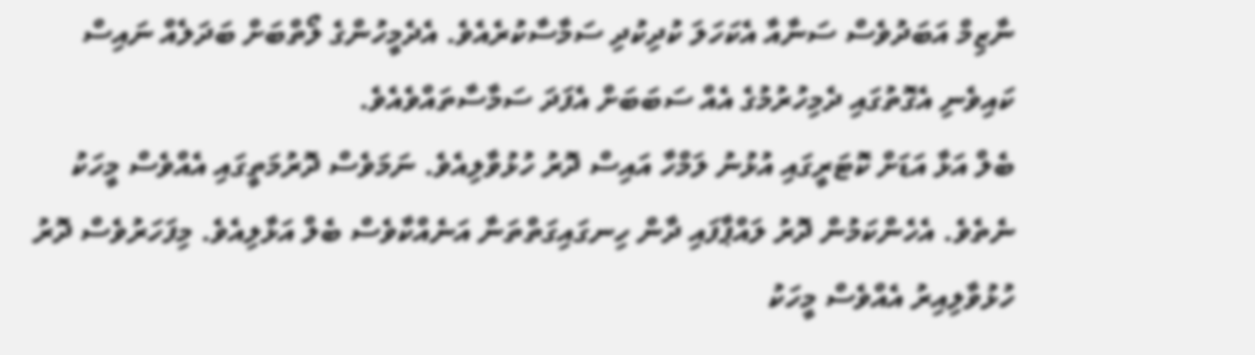ނާޒިމް އަބަދުވެސް ސަނާއާ އެކަހަލަ ކުދިކުދި ސަމާސާކުރެއެވެ. އެދެމީހުންގެ ލޯތްބަށް ބަދަލެއް ނައިސް ކައިވެނި އެގޮތުގައި ދެމިހުރުމުގެ އެއް ސަބަބަށް އެފަދަ ސަމާސާތައްވެއެވެ.
ބެލް އަޅާ އަޑަށް ކޮޓަރީގައި އުޅުނު ލަމްހާ އައިސް ދޮރު ހުޅުވާލިއެވެ. ނަމަވެސް ދޮރުމަތީގައި އެއްވެސް މީހަކު ނެތެވެ. އެހެންކަމުން ދޮރު ލައްޕާފައި ދާން ހިނގައިގަތްތަނާ އަނެއްކާވެސް ބެލް އަޅާލިއެވެ. މިފަހަރުވެސް ދޮރު ހުޅުވާލިއިރު އެއްވެސް މީހަކު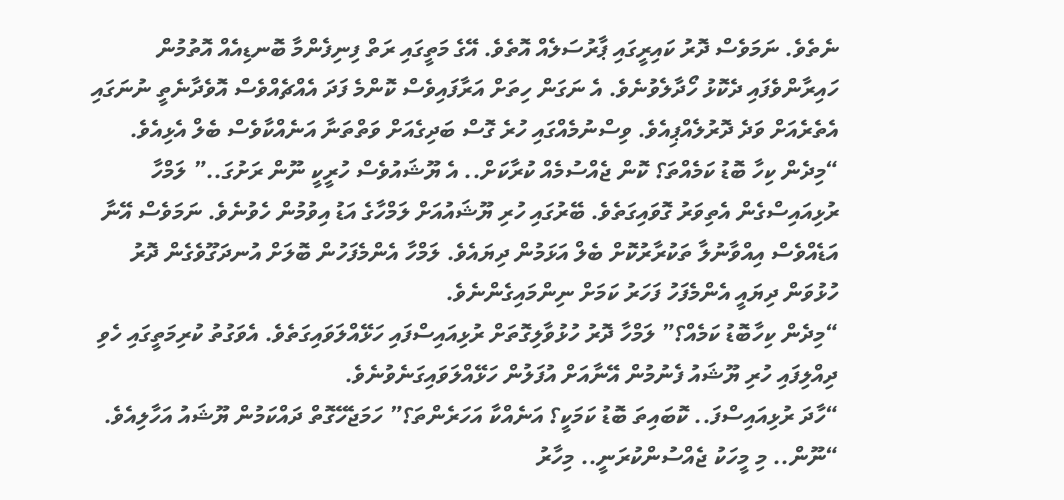ނެތެވެ. ނަމަވެސް ދޮރު ކައިރީގައި ޕާރުސަލެއް އޮތެވެ. އޭގެ މަތީގައި ރަތް ފިނިފެންމާ ބޮނޑިއެއް އޮތުމުން ހައިރާންވެފައި ދެކޮޅު ހޯދާލެވުނެވެ. އެ ނަގަން ހިތަށް އަރާފައިވެސް ކޮންމެ ފަދަ އެއްޗެއްވެސް އޮވެދާނެތީ ނުނަގައި އެތެރެއަށް ވަދެ ދޮރުލެއްޕިއެވެ. ވިސްނުމެއްގައި ހުރެ ގޮސް ބަދިގެއަށް ވަތްތަނާ އަނެއްކާވެސް ބެލް އެޅިއެވެ.
“މިދެން ކިހާ ބޮޑު ކަމެއްތަ؟ ކޮން ޖެއްސުމެއް ކުރާކަށް.. އެ ޔޫޝައުވެސް ހުރީކީ ނޫން ރަށުގަ..” ލަމްހާ ރުޅިއައިސްގެން އެތިވަރު ގޮވައިގަތެވެ. ބޭރުގައި ހުރި ޔޫޝައުއަށް ލަމްހާގެ އަޑު އިވުމުން ހެވުނެވެ. ނަމަވެސް އޭނާ އަޑެއްވެސް އިއްވާނުލާ ތަކުރާރުކޮށް ބެލް އަޅަމުން ދިޔައެވެ. ލަމްހާ އެންމެފަހުން ބޮލަށް އުނދަގޫވެގެން ދޮރު ހުޅުވަން ދިޔައީ އެންމެފަހު ފަހަރު ކަމަށް ނިންމައިގެންނެވެ.
“މިދެން ކިހާބޮޑު ކަމެއް؟” ލަމްހާ ދޮރު ހުޅުވާލިގޮތަށް ރުޅިއައިސްފައި ހަޅޭއްލަވައިގަތެވެ. އެވަގުތު ކުރިމަތީގައި ހެވި ދިއްލިފައި ހުރި ޔޫޝައު ފެނުމުން އޭނާއަށް އުފަލުން ހަޅޭއްލަވައިގަނެވުނެވެ.
“ހާދަ ރުޅިއައިސްފަ.. ކޮބައިތަ ބޮޑު ކަމަކީ؟ އަނެއްކާ އަހަރެންތަ؟” ހަމަޖެހޭގޮތް ދައްކަމުން ޔޫޝައު އަހާލިއެވެ.
“ނޫން.. މި މީހަކު ޖެއްސުންކުރަނީ.. މިހާރު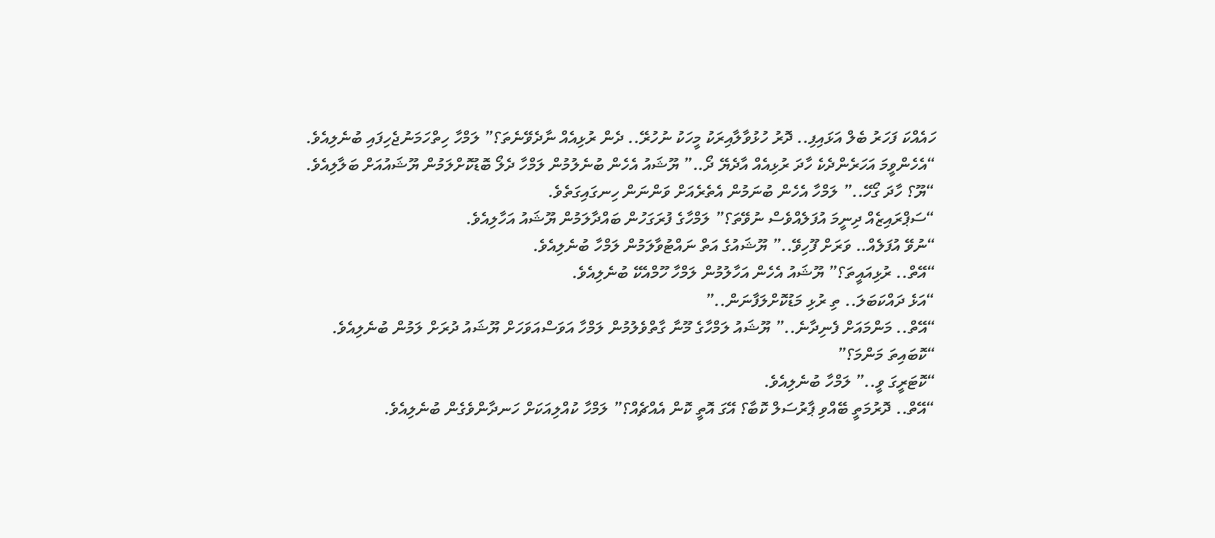ހައެއްކަ ފަހަރު ބެލް އަޅައިފި.. ދޮރު ހުޅުވާލާއިރަކު މީހަކު ނުހުރޭ.. ދެން ރުޅިއެއް ނާދެވޭނެތަ؟” ލަމްހާ ހިތްހަމަނުޖެހިފައި ބުނެލިއެވެ.
“އެހެންވީމަ އަހަރެންދެކެ ހާދަ ރުޅިއެއް އާދެޔޭ ދޯ..” ޔޫޝައު އެހެން ބުނެލުމުން ލަމްހާ ދެލޯ ބޮޑުކޮށްލަމުން ޔޫޝައުއަށް ބަލާލިއެވެ.
“ޔޫ؟ ހާދަ ގޯހޭ..” ލަމްހާ އެހެން ބުނަމުން އެތެރެއަށް ވަންނަން ހިނގައިގަތެވެ.
“ސަޕްރައިޒެއް ދިނީމަ އުފަލެއްވެސް ނުވޭތަ؟” ލަމްހާގެ ފުރަގަހުން ބައްދާލަމުން ޔޫޝައު އަހާލިއެވެ.
“ނުވޭ އުފަލެއް.. ވަރަށް ފޫހިވޭ..” ޔޫޝައުގެ އަތް ނައްޓުވާލަމުން ލަމްހާ ބުނެލިއެވެ.
“އޭތް.. ރުޅިއައީތަ؟” ޔޫޝައު އެހެން އަހާލުމުން ލަމްހާ ހޫމްއެކޭ ބުނެލިއެވެ.
“އަޅެ ދައްކަބަލަ.. ތި ރުޅި މަޑުކޮށްލަފާނަން..”
“އޭތް.. މަންމައަށް ފެނިދާނެ..” ޔޫޝައު ލަމްހާގެ މޫނާ ގާތްވެލުމުން ލަމްހާ އަވަސްއަވަހަށް ޔޫޝައު ދުރަށް ލަމުން ބުނެލިއެވެ.
“ކޮބައިތަ މަންމަ؟”
“ކޮޓަރީގަ ވީ..” ލަމްހާ ބުނެލިއެވެ.
“އޭތް.. ދޮރުމަތީ ބޭއްވި ޕާރުސަލް ކޮބާ؟ އޭގަ އޮތީ ކޮން އެއްޗެއް؟” ލަމްހާ ކުއްލިއަކަށް ހަނދާންވެގެން ބުނެލިއެވެ.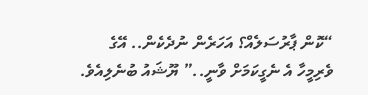“ކޮން ޕާރުސަލެއް؟ އަހަރެން ނުދެކެން.. އޭގެ ވެރިމީހާ އެ ނެގީކަމަށް ވާނީ..” ޔޫޝައު ބުނެލިއެވެ.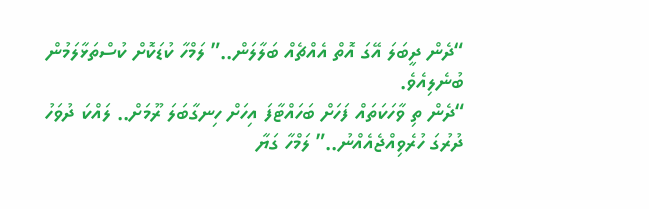“ދެން ދީބަލަ އޭގަ އޮތް އެއްޗެއް ބަލާލަން..” ލަމްހާ ކުޑަކޮށް ކުސްތަޅާލަމުން ބުނެލިއެވެ.
“ދެން ތި ވާހަކަތައް ފަހަށް ބަހައްޓާފަ އިހަށް ހިނގާބަލަ ރޫމަށް.. ލައްކަ ދުވަހު ދުރުގަ ހުރެވިއްޖެއެއްނު..” ލަމްހާ ގަޔާ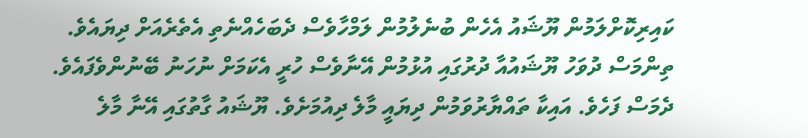ކައިރިކޮށްލަމުން ޔޫޝައު އެހެން ބުނެލުމުން ލަމްހާވެސް ދެބަހެއްނެތި އެތެރެއަށް ދިޔައެވެ. ތިންމަސް ދުވަހު ޔޫޝައުއާ ދުރުގައި އުޅުމުން އޭނާވެސް ހުރީ އެކަމަށް ނުހަނު ބޭނުންވެފައެވެ.
ދެމަސް ފަހެވެ. އައިކާ ތައްޔާރުވަމުން ދިޔައީ މާލެ ދިއުމަށެވެ. ޔޫޝައު ގާތުގައި އޭނާ މާލެ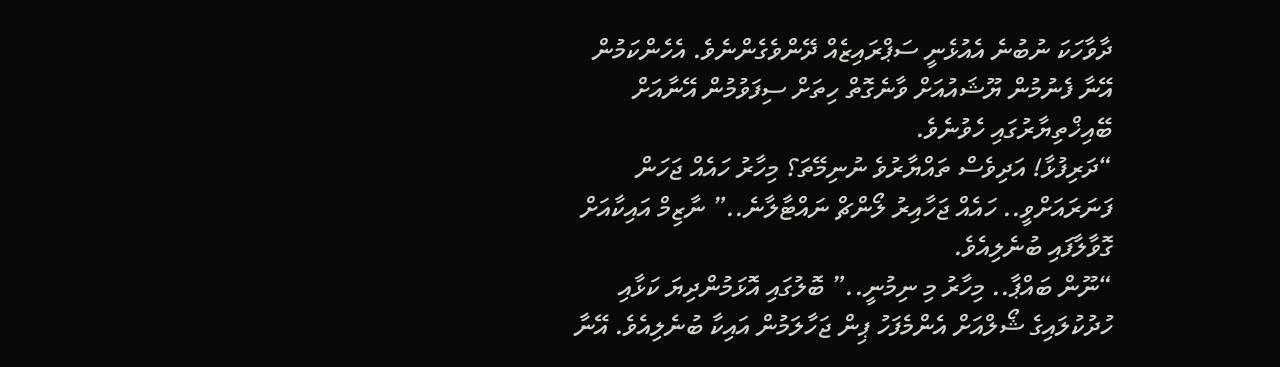ދާވާހަކަ ނުބުނެ އެއުޅެނީ ސަޕްރައިޒެއް ދޭންވެގެންނެވެ. އެހެންކަމުން އޭނާ ފެނުމުން ޔޫޝައުއަށް ވާނެގޮތް ހިތަށް ސިފަވުމުން އޭނާއަށް ބޭއިޚްތިޔާރުގައި ހެވުނެވެ.
“ދަރިފުޅާ! އަދިވެސް ތައްޔާރުވެ ނުނިމޭތަ؟ މިހާރު ހައެއް ޖަހަން ފަނަރައަށްވީ.. ހައެއް ޖަހާއިރު ލޯންޗް ނައްޓާލާނެ..” ނާޒިމް އައިކާއަށް ގޮވާލާފައި ބުނެލިއެވެ.
“ނޫން ބައްޕާ.. މިހާރު މި ނިމުނީ..” ބޮލުގައި އޮޅަމުންދިޔަ ކަޅާއި ހުދުކުލައިގެ ޝޯލްއަށް އެންމެފަހު ޕިން ޖަހާލަމުން އައިކާ ބުނެލިއެވެ. އޭނާ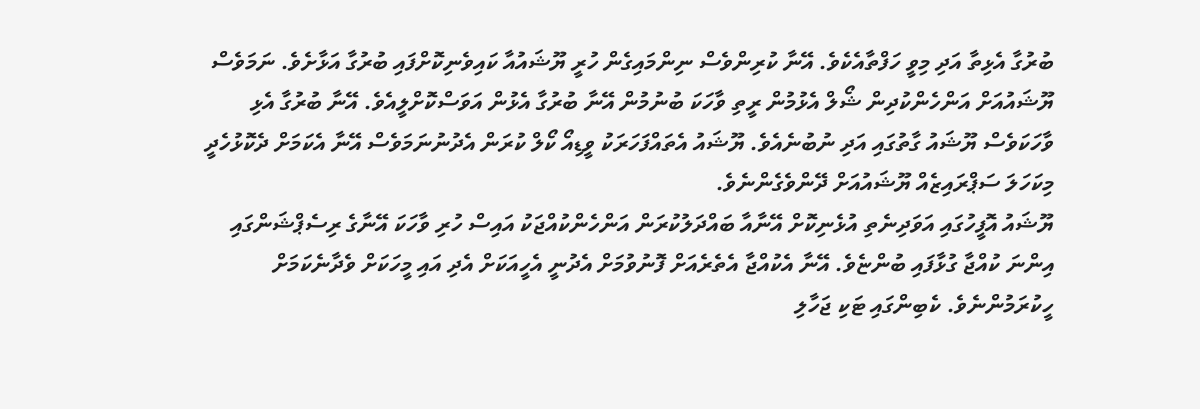ބުރުގާ އެޅިތާ އަދި މިވީ ހަފްތާއެކެވެ. އޭނާ ކުރިންވެސް ނިންމައިގެން ހުރީ ޔޫޝައުއާ ކައިވެނިކޮށްފައި ބުރުގާ އަޅާށެވެ. ނަމަވެސް ޔޫޝައުއަށް އަންހެންކުދިން ޝޯލް އެޅުމުން ރީތި ވާހަކަ ބުނުމުން އޭނާ ބުރުގާ އެޅުން އަވަސްކޮށްލީއެވެ. އޭނާ ބުރުގާ އެޅި ވާހަކަވެސް ޔޫޝައު ގާތުގައި އަދި ނުބުނެއެވެ. ޔޫޝައު އެތައްފަހަރަކު ވީޑިއޯ ކޯލް ކުރަން އެދުނުނަމަވެސް އޭނާ އެކަމަށް ދެކޮޅުހެދީ މިކަހަލަ ސަޕްރައިޒެއް ޔޫޝައުއަށް ދޭންވެގެންނެވެ.
ޔޫޝައު އޮފީހުގައި އަވަދިނެތި އުޅެނިކޮށް އޭނާއާ ބައްދަލުކުރަން އަންހެންކުއްޖަކު އައިސް ހުރި ވާހަކަ އޭނާގެ ރިސެޕްޝަންގައި އިންނަ ކުއްޖާ ގުޅާފައި ބުންޏެވެ. އޭނާ އެކުއްޖާ އެތެރެއަށް ފޮނުވުމަށް އެދުނީ އެހީއަކަށް އެދި އައި މީހަކަށް ވެދާނެކަމަށް ހީކުރަމުންނެވެ. ކެބިންގައި ޓަކި ޖަހާލި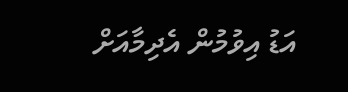އަޑު އިވުމުން އެދިމާއަށް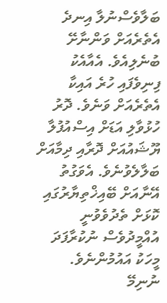ބަލާވެސްނުލާ އިނދެ އެތެރެއަށް ވަންނާށޭ ބުނެލިއެވެ. އެއާއެކު ފިނިވެފައި ހުރެ އައިކާ އެތެރެއަށް ވަނެވެ. ދޮރު ހުޅުވާލި އަޑަށް އިސްއުފުލާ ޔޫޝައުއަށް ދޮރާއި ދިމާއަށް ބަލާލެވުނެވެ. އެވަގުތު އޭނާއަށް ބޭއިޚްތިޔާރުގައި ކޮޅަށް ތެދުވެވުނީ އުއްމީދުވެސް ނުކުރާފަދަ މީހަކު އައުމުންނެވެ.
ނުނިމޭ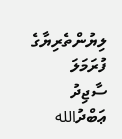ލިޔުންތެރިޔާގެ ފުރަމަލަ
ސާޖިދު ޢަބްދުالله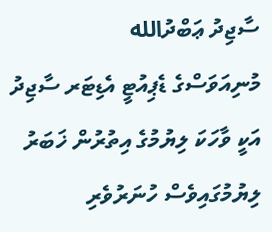ސާޖިދު ޢަބްދުالله
މުނިއަވަސްގެ ޑެޕިއުޓީ އެޑިޓަރ ސާޖިދު އަކީ ވާހަކަ ލިޔުމުގެ އިތުރުން ޚަބަރު ލިޔުމުގައިވެސް ހުނަރުވެރި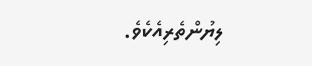ލިޔުންތެރިއެކެވެ.